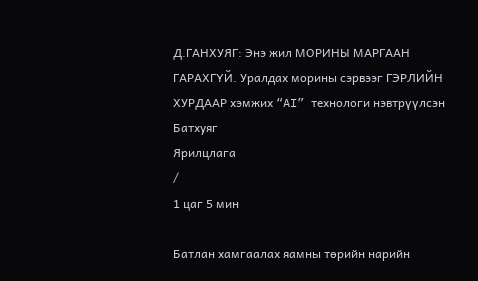Д.ГАНХУЯГ: Энэ жил МОРИНЫ МАРГААН ГАРАХГҮЙ. Уралдах морины сэрвээг ГЭРЛИЙН ХУРДААР хэмжих “AI” технологи нэвтрүүлсэн
Батхуяг
Ярилцлага
/
1 цаг 5 мин

Батлан хамгаалах яамны төрийн нарийн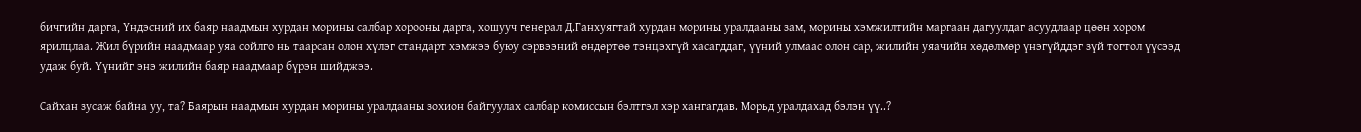бичгийн дарга, Үндэсний их баяр наадмын хурдан морины салбар хорооны дарга, хошууч генерал Д.Ганхуягтай хурдан морины уралдааны зам, морины хэмжилтийн маргаан дагуулдаг асуудлаар цөөн хором ярилцлаа. Жил бүрийн наадмаар уяа сойлго нь таарсан олон хүлэг стандарт хэмжээ буюу сэрвээний өндөртөө тэнцэхгүй хасагддаг, үүний улмаас олон сар, жилийн уяачийн хөдөлмөр үнэгүйддэг зүй тогтол үүсээд удаж буй. Үүнийг энэ жилийн баяр наадмаар бүрэн шийджээ.

Сайхан зусаж байна уу, та? Баярын наадмын хурдан морины уралдааны зохион байгуулах салбар комиссын бэлтгэл хэр хангагдав. Морьд уралдахад бэлэн үү..?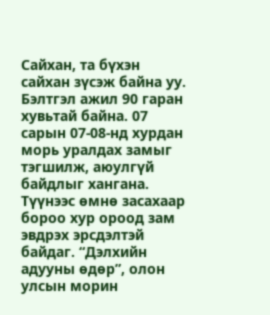Сайхан, та бүхэн сайхан зүсэж байна уу. Бэлтгэл ажил 90 гаран хувьтай байна. 07 сарын 07-08-нд хурдан морь уралдах замыг тэгшилж, аюулгүй байдлыг хангана. Түүнээс өмнө засахаар бороо хур ороод зам эвдрэх эрсдэлтэй байдаг. “Дэлхийн адууны өдөр”, олон улсын морин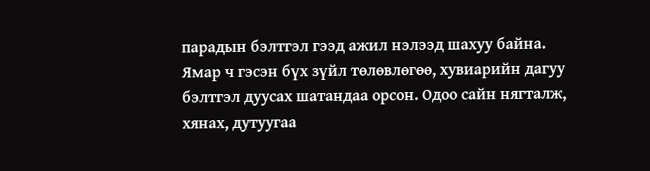парадын бэлтгэл гээд ажил нэлээд шахуу байна. Ямар ч гэсэн бүх зүйл төлөвлөгөө, хувиарийн дагуу бэлтгэл дуусах шатандаа орсон. Одоо сайн нягталж, хянах, дутуугаа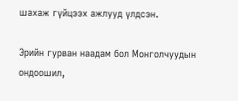шахаж гүйцээх ажлууд үлдсэн.

Эрийн гурван наадам бол Монголчуудын ондоошил,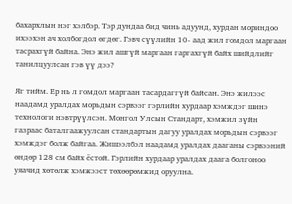бахархлын нэг хэлбэр. Тэр дундаа бид чинь адуунд, хурдан мориндоо ихээхэн ач холбогдол өгдөг. Гэвч сүүлийн 10- аад жил гомдол маргаан тасрахгүй байна. Энэ жил ашгүй маргаан гаргахгүй байх шийдлийг танилцуулсан гэв үү дээ?

Яг тийм. Ер нь л гомдол маргаан тасардаггүй байсан. Энэ жилээс наадамд уралдах морьдын сэрвээг гэрлийн хурдаар хэмждэг шинэ технологи нэвтрүүлсэн. Монгол Улсын Стандарт, хэмжил зүйн газраас баталгаажуулсан стандартын дагуу уралдах морьдын сэрвээг хэмждэг болж байгаа. Жишээлбэл наадамд уралдах дааганы сэрвээний өндөр 128 см байх ёстой. Гэрлийн хурдаар уралдах даага болгоноо уяачид хөтөлж хэмжээст төхөөрөмжид оруулна.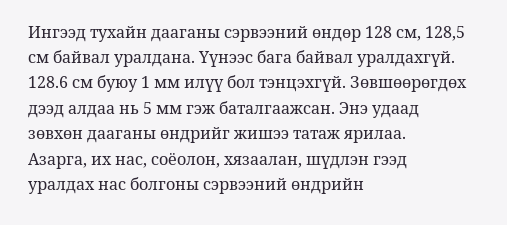Ингээд тухайн дааганы сэрвээний өндөр 128 см, 128,5 см байвал уралдана. Үүнээс бага байвал уралдахгүй. 128.6 см буюу 1 мм илүү бол тэнцэхгүй. Зөвшөөрөгдөх дээд алдаа нь 5 мм гэж баталгаажсан. Энэ удаад зөвхөн дааганы өндрийг жишээ татаж ярилаа. Азарга, их нас, соёолон, хязаалан, шүдлэн гээд уралдах нас болгоны сэрвээний өндрийн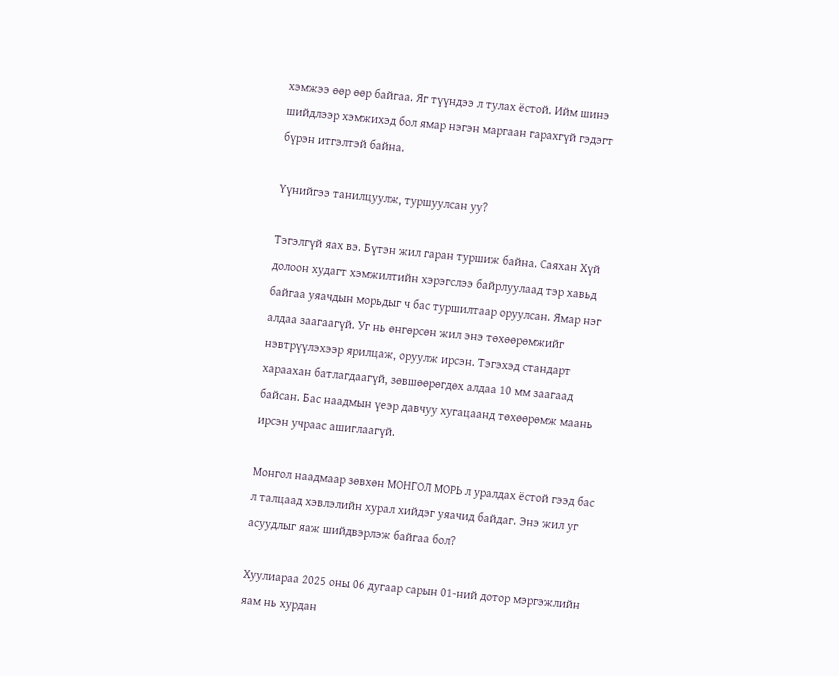хэмжээ өөр өөр байгаа. Яг түүндээ л тулах ёстой. Ийм шинэ шийдлээр хэмжихэд бол ямар нэгэн маргаан гарахгүй гэдэгт бүрэн итгэлтэй байна.

Үүнийгээ танилцуулж, туршуулсан уу?

Тэгэлгүй яах вэ. Бүтэн жил гаран туршиж байна. Саяхан Хүй долоон худагт хэмжилтийн хэрэгслээ байрлуулаад тэр хавьд байгаа уяачдын морьдыг ч бас туршилтаар оруулсан. Ямар нэг алдаа заагаагүй. Уг нь өнгөрсөн жил энэ төхөөрөмжийг нэвтрүүлэхээр ярилцаж, оруулж ирсэн. Тэгэхэд стандарт хараахан батлагдаагүй, зөвшөөрөгдөх алдаа 10 мм заагаад байсан. Бас наадмын үеэр давчуу хугацаанд төхөөрөмж маань ирсэн учраас ашиглаагүй.

Монгол наадмаар зөвхөн МОНГОЛ МОРЬ л уралдах ёстой гээд бас л талцаад хэвлэлийн хурал хийдэг уяачид байдаг. Энэ жил уг асуудлыг яаж шийдвэрлэж байгаа бол?

Хуулиараа 2025 оны 06 дугаар сарын 01-ний дотор мэргэжлийн яам нь хурдан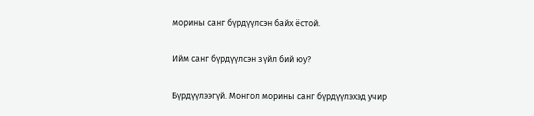морины санг бүрдүүлсэн байх ёстой.

Ийм санг бүрдүүлсэн зүйл бий юу?

Бүрдүүлээгүй. Монгол морины санг бүрдүүлэхэд учир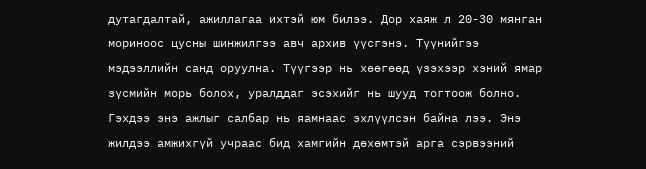дутагдалтай, ажиллагаа ихтэй юм билээ. Дор хаяж л 20-30 мянган мориноос цусны шинжилгээ авч архив үүсгэнэ. Түүнийгээ мэдээллийн санд оруулна. Түүгээр нь хөөгөөд үзэхээр хэний ямар зүсмийн морь болох, уралддаг эсэхийг нь шууд тогтоож болно. Гэхдээ энэ ажлыг салбар нь яамнаас эхлүүлсэн байна лээ. Энэ жилдээ амжихгүй учраас бид хамгийн дөхөмтэй арга сэрвээний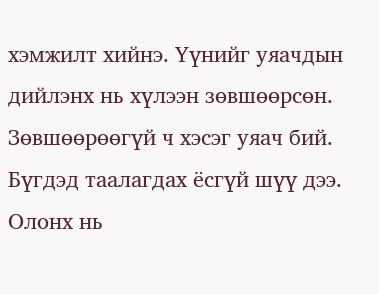хэмжилт хийнэ. Үүнийг уяачдын дийлэнх нь хүлээн зөвшөөрсөн. Зөвшөөрөөгүй ч хэсэг уяач бий. Бүгдэд таалагдах ёсгүй шүү дээ. Олонх нь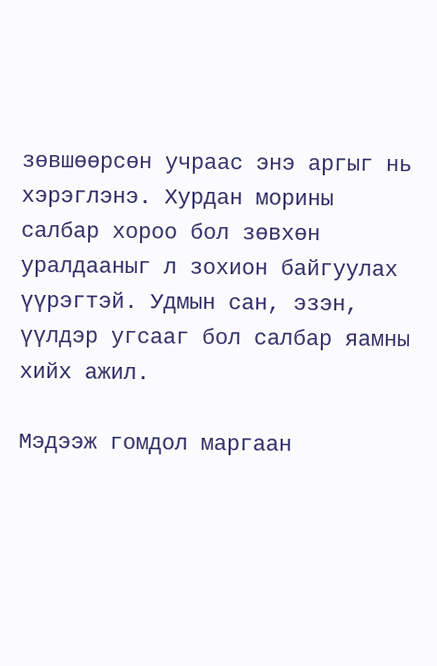зөвшөөрсөн учраас энэ аргыг нь хэрэглэнэ. Хурдан морины салбар хороо бол зөвхөн уралдааныг л зохион байгуулах үүрэгтэй. Удмын сан, эзэн, үүлдэр угсааг бол салбар яамны хийх ажил.

Мэдээж гомдол маргаан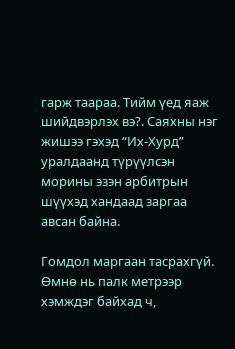гарж таараа. Тийм үед яаж шийдвэрлэх вэ?. Саяхны нэг жишээ гэхэд “Их-Хурд” уралдаанд түрүүлсэн морины эзэн арбитрын шүүхэд хандаад заргаа авсан байна.

Гомдол маргаан тасрахгүй. Өмнө нь палк метрээр хэмждэг байхад ч,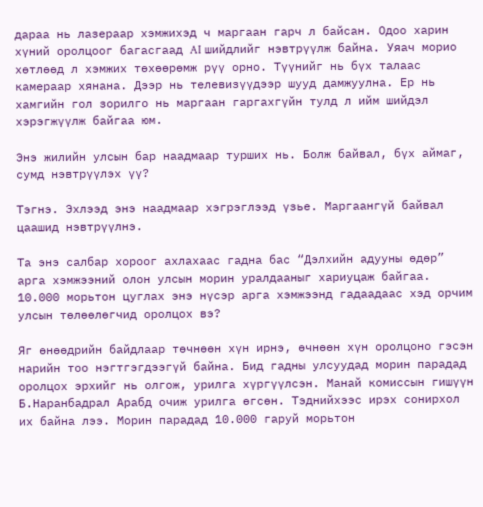дараа нь лазераар хэмжихэд ч маргаан гарч л байсан. Одоо харин хүний оролцоог багасгаад AI шийдлийг нэвтрүүлж байна. Уяач морио хөтлөөд л хэмжих төхөөрөмж рүү орно. Түүнийг нь бүх талаас камераар хянана. Дээр нь телевизүүдээр шууд дамжуулна. Ер нь хамгийн гол зорилго нь маргаан гаргахгүйн тулд л ийм шийдэл хэрэгжүүлж байгаа юм.

Энэ жилийн улсын бар наадмаар турших нь. Болж байвал, бүх аймаг, сумд нэвтрүүлэх үү?

Тэгнэ. Эхлээд энэ наадмаар хэгрэглээд үзье. Маргаангүй байвал цаашид нэвтрүүлнэ.

Та энэ салбар хороог ахлахаас гадна бас “Дэлхийн адууны өдөр” арга хэмжээний олон улсын морин уралдааныг хариуцаж байгаа. 10.000 морьтон цуглах энэ нүсэр арга хэмжээнд гадаадаас хэд орчим улсын төлөөлөгчид оролцох вэ?

Яг өнөөдрийн байдлаар төчнөөн хүн ирнэ, өчнөөн хүн оролцоно гэсэн нарийн тоо нэгтгэгдээгүй байна. Бид гадны улсуудад морин парадад оролцох эрхийг нь олгож, урилга хүргүүлсэн. Манай комиссын гишүүн Б.Наранбадрал Арабд очиж урилга өгсөн. Тэднийхээс ирэх сонирхол их байна лээ. Морин парадад 10.000 гаруй морьтон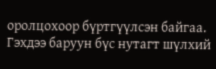оролцохоор бүртгүүлсэн байгаа. Гэхдээ баруун бүс нутагт шүлхий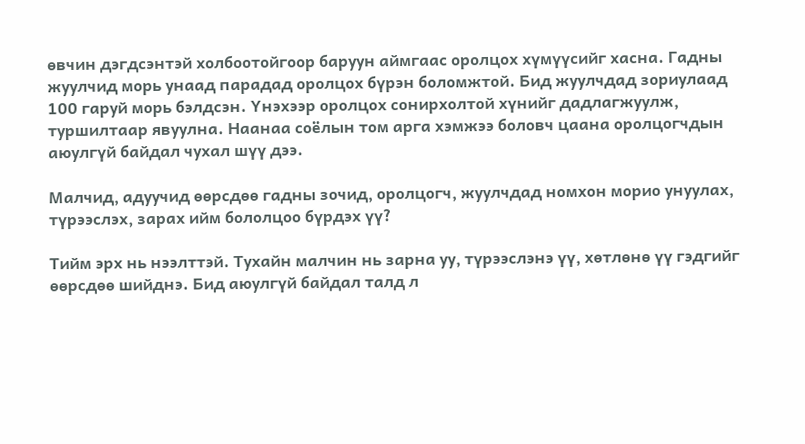өвчин дэгдсэнтэй холбоотойгоор баруун аймгаас оролцох хүмүүсийг хасна. Гадны жуулчид морь унаад парадад оролцох бүрэн боломжтой. Бид жуулчдад зориулаад 100 гаруй морь бэлдсэн. Үнэхээр оролцох сонирхолтой хүнийг дадлагжуулж, туршилтаар явуулна. Наанаа соёлын том арга хэмжээ боловч цаана оролцогчдын аюулгүй байдал чухал шүү дээ.

Малчид, адуучид өөрсдөө гадны зочид, оролцогч, жуулчдад номхон морио унуулах, түрээслэх, зарах ийм бололцоо бүрдэх үү?

Тийм эрх нь нээлттэй. Тухайн малчин нь зарна уу, түрээслэнэ үү, хөтлөнө үү гэдгийг өөрсдөө шийднэ. Бид аюулгүй байдал талд л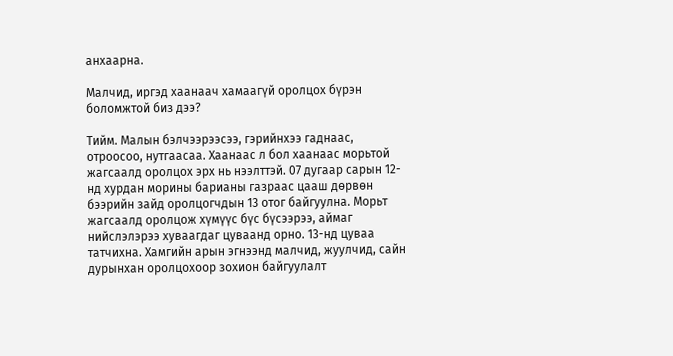анхаарна.

Малчид, иргэд хаанаач хамаагүй оролцох бүрэн боломжтой биз дээ?

Тийм. Малын бэлчээрээсээ, гэрийнхээ гаднаас, отроосоо, нутгаасаа. Хаанаас л бол хаанаас морьтой жагсаалд оролцох эрх нь нээлттэй. 07 дугаар сарын 12-нд хурдан морины барианы газраас цааш дөрвөн бээрийн зайд оролцогчдын 13 отог байгуулна. Морьт жагсаалд оролцож хүмүүс бүс бүсээрээ, аймаг нийслэлэрээ хуваагдаг цуваанд орно. 13-нд цуваа татчихна. Хамгийн арын эгнээнд малчид, жуулчид, сайн дурынхан оролцохоор зохион байгуулалт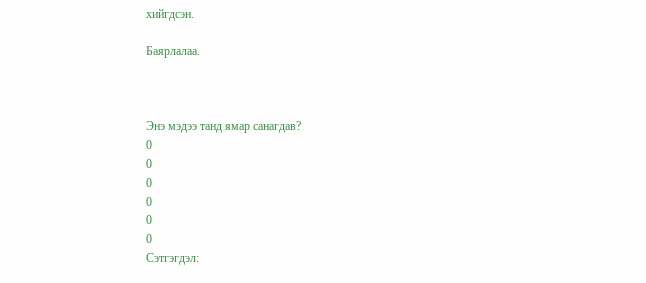хийгдсэн.

Баярлалаа.



Энэ мэдээ танд ямар санагдав?
0
0
0
0
0
0
Сэтгэгдэл: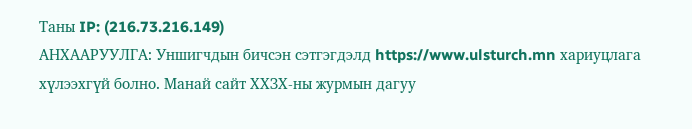Таны IP: (216.73.216.149)
АНХААРУУЛГА: Уншигчдын бичсэн сэтгэгдэлд https://www.ulsturch.mn хариуцлага хүлээхгүй болно. Манай сайт ХХЗХ-ны журмын дагуу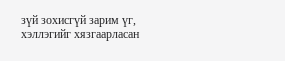зүй зохисгүй зарим үг, хэллэгийг хязгаарласан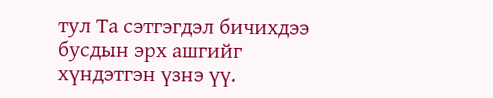тул Та сэтгэгдэл бичихдээ бусдын эрх ашгийг хүндэтгэн үзнэ үү.